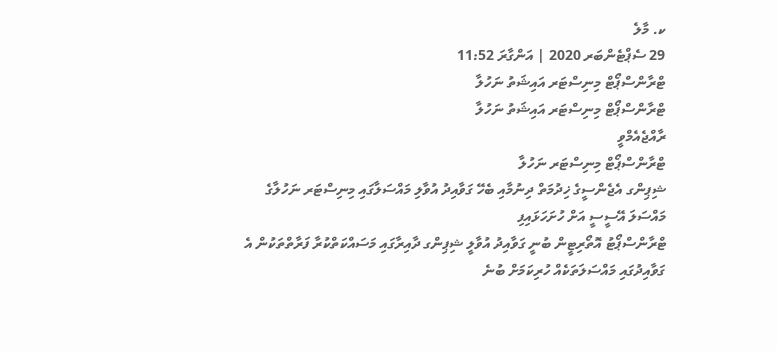ކ. މާލެ
29 ސެޕްޓެންބަރ 2020 | އަންގާރަ 11:52
ޓްރާންސްޕޯޓް މިނިސްޓަރ އައިޝަތު ނަހުލާ
ޓްރާންސްޕޯޓް މިނިސްޓަރ އައިޝަތު ނަހުލާ
ރާއްޖެއެމްވީ
ޓްރާންސްޕޯޓް މިނިސްޓަރ ނަހުލާ
ޝިޕިންގ އެޖެންސީގެ ޚިދުމަތް ދިނުމާއި ބެހޭ ގަވާއިދު އުވާލި މައްސަލާގައި މިނިސްޓަރ ނަހުލާގެ މައްސަލަ އޭސީސީ އަށް ހުށަހަޅައިފި
ޓްރާންސްޕޯޓު އޮތޯރިޓީން ބުނީ ގަވާއިދު އުވާލީ ޝިޕިންގ ދާއިރާގައި މަސައްކަތްކުރާ ފަރާތްތަކުން އެ ގަވާއިދުގައި މައްސަލަތަކެއް ހުރިކަމަށް ބުނެ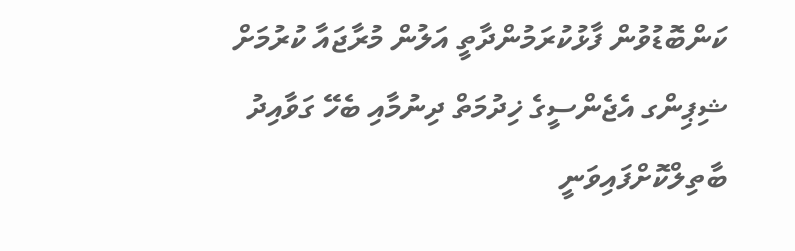ކަންބޮޑުވުން ފާޅުކުރަމުންދާތީ އަލުން މުރާޖައާ ކުރުމަށް
ޝިޕިންގ އެޖެންސީގެ ޚިދުމަތް ދިނުމާއި ބެހޭ ގަވާއިދު ބާތިލްކޮށްފައިވަނީ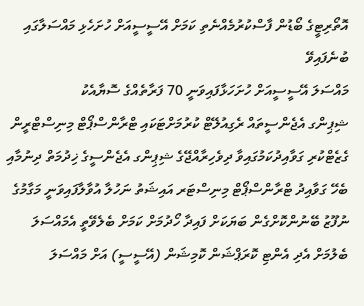އޮތޯރިޓީގެ ބޯޑުން ފާސްކުރުމެއްނެތި ކަމަށް އޭސީސީއަށް ހުށަހެޅި މައްސަލާގައި ބުނެފައިވޭ
މައްސަލަ އޭސީސީއަށް ހުށަހަޅާފައިވަނީ 70 ފަރާތެއްގެ ސޮޔާއެކު
ޝިޕިންގ އެޖެންސީތައް ރެގިއުލޭޓް ކުރުމަށްޓަކައި ޓްރާންސްޕޯޓް މިނިސްޓްރީން ގެޒެޓްކުރި ގަވާއިދުކަމުގައިވާ ދިވެހިރާއްޖޭގެ ޝިޕިންގ އެޖެންސީގެ ޚިދުމަތް ދިނުމާއި ބެހޭ ގަވާއިދު ޓްރާންސްޕޯޓް މިނިސްޓަރ އައިޝަތު ނަހުލާ އުވާލާފައިވަނީ މަގާމުގެ ނުފޫޒު ބޭނުންކޮށްގެން ބަޔަކަށް ފައިދާ ހޯދުމަށް ކަމަށް ބެލެވޭތީ އެމައްސަލަ ބެލުމަށް އެދި އެންޓި ކޮރަޕްޝަން ކޮމިޝަން (އޭސީސީ) އަށް މައްސަލަ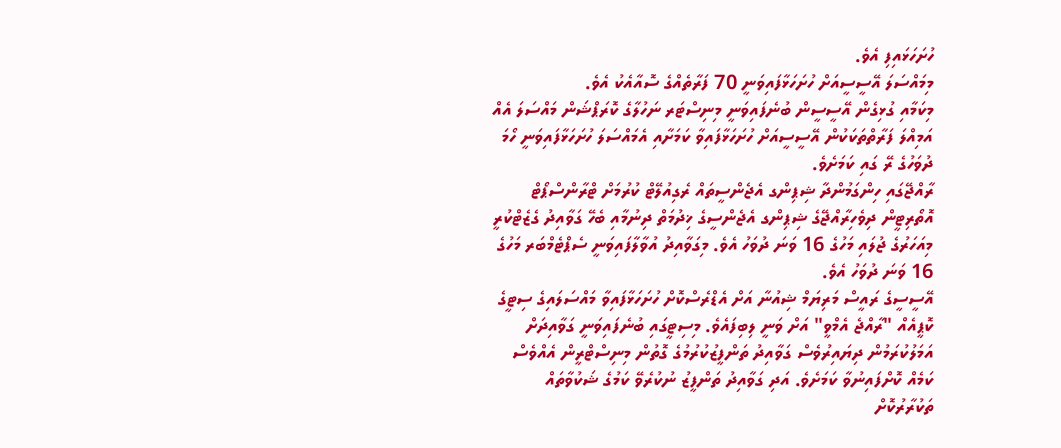ހުށަހަޅައިފި އެވެ.
މިމައްސަލަ އޭސީސީއަށް ހުށަހަޅާފައިވަނީ 70 ފަރާތެއްގެ ސޮއާއެކު އެވެ.
މިކަމާއި ގުޅިގެން އޭސީސީން ބުނެފައިވަނީ މިނިސްޓަރ ނަހުލާގެ ކޮރަޕްޝަން މައްސަލަ އެއް އަމިއްލަ ފަރާތްތަކަކުން އޭސީސީއަށް ހުށަހަޅާފައިވާ ކަމަށާއި އެމައްސަލަ ހުށަހަޅާފައިވަނީ ހޯމަ ދުވަހުގެ ރޭ ގައި ކަމަށެވެ.
ރާއްޖޭގައި ހިންގަމުންދާ ޝިޕިންގ އެޖެންސީތައް ރެގިއުލޭޓް ކުރުމަށް ޓްރާންސްޕޯޓް އޮތޯރިޓީން ދިވެހިރާއްޖޭގެ ޝިޕިންގ އެޖެންސީގެ ޚިދުމަތް ދިނުމާއި ބެހޭ ގަވާއިދު ގެޒެޓްކުރީ މިއަހަރުގެ ޖުލައި މަހުގެ 16 ވަނަ ދުވަހު އެވެ. މިގަވާއިދު އުވާލާފައިވަނީ ސެޕްޓެމްބަރ މަހުގެ 16 ވަނަ ދުވަހު އެވެ.
އޭސީސީގެ ރައީސް މަރިޔަމް ޝިއުނާ އަށް އެޑްރެސްކޮށް ހުށަހަޅާފައިވާ މައްސަލައިގެ ސިޓީގެ ކޮޕީއެއް "ރާއްޖެ އެމްވީ" އަށް ވަނީ ލިބިފައެވެ. މިސިޓީގައި ބުނެފައިވަނީ ގަވާއިދަށް އަމަލުކުރަމުން ދިޔައިރުވެސް ގަވާއިދު ތަންފީޒުކުރުމުގެ ގޮތުން މިނިސްޓްރީން އެއްވެސް ކަމެއް ކޮށްފައިނުވާ ކަމަށެވެ. އަދި ގަވާއިދު ތަންފީޒު ނުކުރެވޭ ކަމުގެ ޝަކުވާތައް ތަކުރާރުކޮށް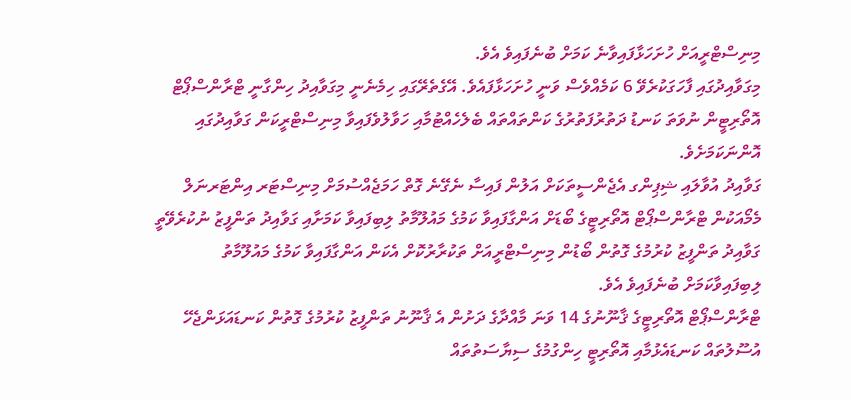މިނިސްޓްރީއަށް ހުށަހަޅާފައިވާނެ ކަމަށް ބުނެފައިވެ އެވެ.
މިގަވާއިދުގައި ފާހަގަކުރެވޭ 6 ކަމެއްވެސް ވަނީ ހުށަހަޅާފައެވެ. އޭގެތެރޭގައި ހިމެނެނީ މިގަވާއިދު ހިންގާނީ ޓްރާންސްޕޯޓް އޮތޯރިޓީން ނުވަތަ ކަނޑު ދަތުރުފަތުރުގެ ކަންތައްތައް ބެލެހެއްޓުމާއި ހަވާލުވެފައިވާ މިނިސްޓްރީކަން ގަވާއިދުގައި އޮންނަކަމަށެވެ.
ގަވާއިދު އުވާލައި ޝިޕިންގ އެޖެންސީތަކަށް އަލުން ފައިސާ ނެގޭނެ ގޮތް ހަމަޖެއްސުމަށް މިނިސްޓަރ އިންޓަރނަލް މެމޯއަކުން ޓްރާންސްޕޯޓް އޮތޯރިޓީގެ ބޯޑަށް އަންގާފައިވާ ކަމުގެ މައުލޫމާތު ލިބިފައިވާ ކަމަށާއި ގަވާއިދު ތަންފީޒު ނުކުރެވޭތީ ގަވާއިދު ތަންފީޒު ކުރުމުގެ ގޮތުން ބޯޑުން މިނިސްޓްރީއަށް ތަކުރާރުކޮށް އެކަން އަންގާފައިވާ ކަމުގެ މައުލޫމާތު ލިބިފައިވާކަމަށް ބުނެފައިވެ އެވެ.
ޓްރާންސްޕޯޓް އޮތޯރިޓީގެ ޤާނޫނުގެ 14 ވަނަ މާއްދާގެ ދަށުން އެ ޤާނޫނު ތަންފީޒު ކުރުމުގެ ގޮތުން ކަނޑައަޅަންޖެހޭ އުސޫލުތައް ކަނޑައެޅުމާއި އޮތޯރިޓީ ހިންގުމުގެ ސިޔާސަތުތައް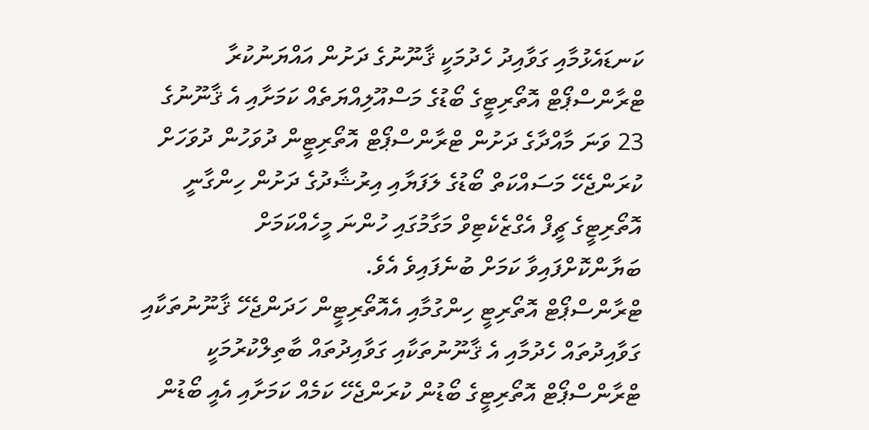ކަނޑައެޅުމާއި ގަވާއިދު ހެދުމަކީ ޤާނޫނުގެ ދަށުން އައްޔަނުކުރާ ޓްރާންސްޕޯޓް އޮތޯރިޓީގެ ބޯޑުގެ މަސްއޫލިއްޔަތެއް ކަމަށާއި އެ ޤާނޫނުގެ 23 ވަނަ މާއްދާގެ ދަށުން ޓްރާންސްޕޯޓް އޮތޯރިޓީން ދުވަހުން ދުވަހަށް ކުރަންޖެހޭ މަސައްކަތް ބޯޑުގެ ލަފަޔާއި އިރުޝާދުގެ ދަށުން ހިންގާނީ އޮތޯރިޓީގެ ޗީފް އެގްޒެކެޓިވް މަގާމުގައި ހުންނަ މީހެއްކަމަށް ބަޔާންކޮށްފައިވާ ކަމަށް ބުނެފައިވެ އެވެ.
ޓްރާންސްޕޯޓް އޮތޯރިޓީ ހިންގުމާއި އެއޮތޯރިޓީން ހަދަންޖެހޭ ޤާނޫނުތަކާއި ގަވާއިދުތައް ހެދުމާއި އެ ޤާނޫނުތަކާއި ގަވާއިދުތައް ބާތިލްކުރުމަކީ ޓްރާންސްޕޯޓް އޮތޯރިޓީގެ ބޯޑުން ކުރަންޖެހޭ ކަމެއް ކަމަށާއި އެއީ ބޯޑުން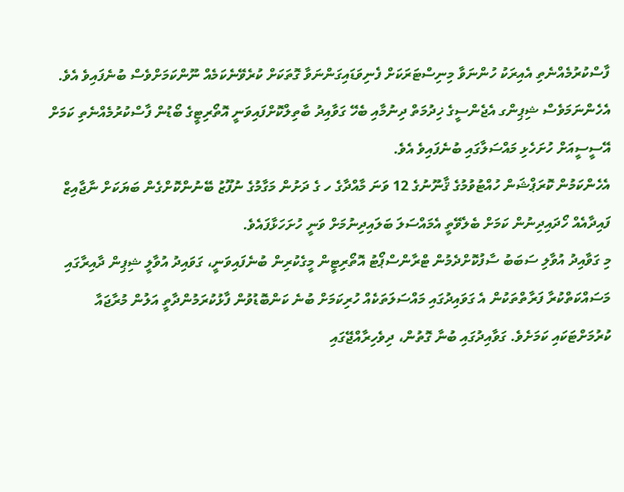ފާސްކުރުމެއްނެތި އެއިރަކު ހުންނަވާ މިނިސްޓަރަކަށް ފެނިވަޑައިގަންނަވާ ގޮތަކަށް ކުރެވޭނެކަމެއް ނޫންކަމަށްވެސް ބުނެފައިވެ އެވެ.
އެހެންނަމަވެސް ޝިޕިންގ އެޖެންސީގެ ޚިދުމަތް ދިނުމާއި ބެހޭ ގަވާއިދު ބާތިލްކޮށްފައިވަނީ އޮތޯރިޓީގެ ބޯޑުން ފާސްކުރުމެއްނެތި ކަމަށް އޭސީސީއަށް ހުށަހެޅި މައްސަލާގައި ބުނެފައިވެ އެވެ.
އެހެންކަމުން ކޮރަޕްޝަން ހުއްޓުވުމުގެ ޤާނޫނުގެ 12 ވަނަ މާއްދާގެ ހ ގެ ދަށުން މަގާމުގެ ނުފޫޒު ބޭނުންކޮށްގެން ބަޔަކަށް ނާޖާއިޒް ފައިދާއެއް ހޯދައިދިނުން ކަމަށް ބެލެވޭތީ އެމައްސަލަ ބަލައިދިނުމަށް ވަނީ ހުށަހަޅާފައެވެ.
މި ގަވާއިދު އުވާލި ސަބަބު ސާފުކޮށްދެމުން ޓްރާންސްޕޯޓު އޮތޯރިޓީން މީގެކުރިން ބުނެފައިވަނީ، ގަވައިދު އުވާލީ ޝިޕިން ދާއިރާގައި މަސައްކަތްކުރާ ފަރާތްތަކުން އެ ގަވައިދުގައި މައްސަލަތަކެއް ހުރިކަމަށް ބުނެ ކަންބޮޑުވުން ފާޅުކުރަމުންދާތީ އަލުން މުރާޖައާ ކުރުމަށްޓަކައި ކަމަށެވެ. ގަވާއިދުގައި ބުނާ ގޮތުން، ދިވެހިރާއްޖޭގައި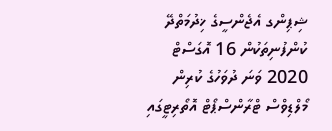ޝިޕިންގ އެޖެންސީގެ ޚިދުމަތްދޭ ކުންފުނިތަކުން 16 އޮގަސްޓް 2020 ވަނަ ދުވަހުގެ ކުރިން މޯލްޑިވްސް ޓްރާންސްޕޯޓް އޮތޯރިޓީގައި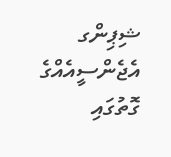ޝިޕިންގ އެޖެންސީއެއްގެ ގޮތުގައި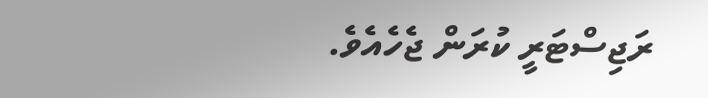ރަޖިސްޓަރީ ކުރަން ޖެހެއެވެ.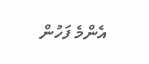އެންމެ ފަހުން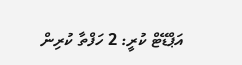އަޕްޑޭޓް ކުރީ: 2 ހަފްތާ ކުރިން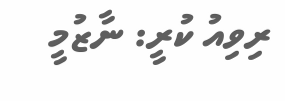ރިވިއު ކުރީ: ނާޒުމީ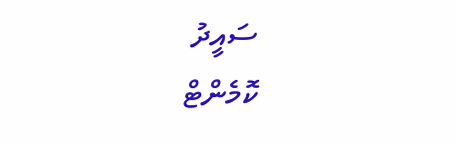ސައީދު
ކޮމެންޓް